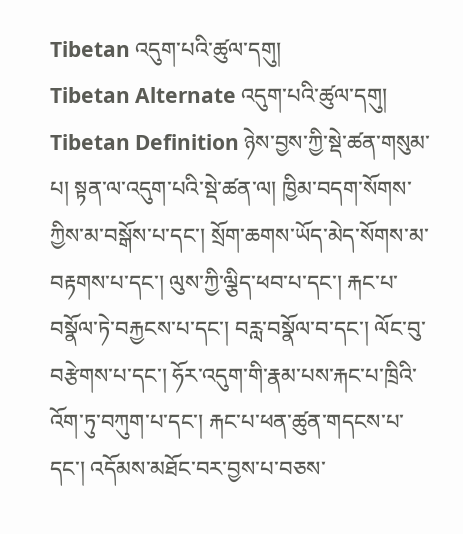Tibetan འདུག་པའི་ཚུལ་དགུ།
Tibetan Alternate འདུག་པའི་ཚུལ་དགུ།
Tibetan Definition ཉེས་བྱས་ཀྱི་སྡེ་ཚན་གསུམ་པ། སྟན་ལ་འདུག་པའི་སྡེ་ཚན་ལ། ཁྱིམ་བདག་སོགས་ཀྱིས་མ་བསྒོས་པ་དང་། སྲོག་ཆགས་ཡོད་མེད་སོགས་མ་བརྟགས་པ་དང་། ལུས་ཀྱི་ལྕིད་ཕབ་པ་དང་། རྐང་པ་བསྣོལ་ཏེ་བརྐྱངས་པ་དང་། བརླ་བསྣོལ་བ་དང་། ལོང་བུ་བརྩེགས་པ་དང་། ཧོར་འདུག་གི་རྣམ་པས་རྐང་པ་ཁྲིའི་འོག་ཏུ་བཀུག་པ་དང་། རྐང་པ་ཕན་ཚུན་གདངས་པ་དང་། འདོམས་མཐོང་བར་བྱས་པ་བཅས་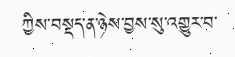ཀྱིས་བསྡད་ན་ཉེས་བྱས་སུ་འགྱུར་བ་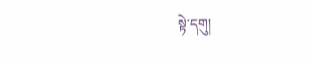སྟེ་དགུ།